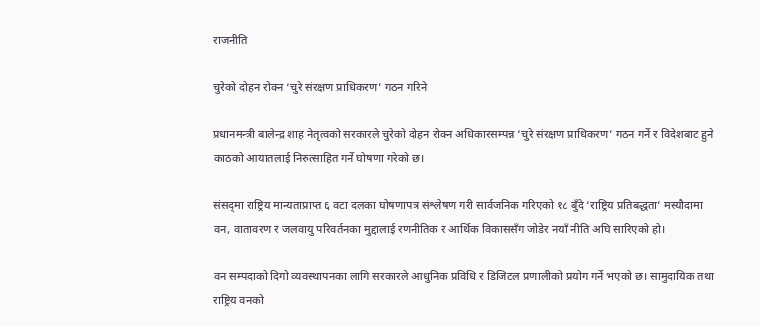राजनीति

चुरेको दोहन रोक्न ‘चुरे संरक्षण प्राधिकरण’ गठन गरिने

प्रधानमन्त्री बालेन्द्र शाह नेतृत्वको सरकारले चुरेको दोहन रोक्न अधिकारसम्पन्न ‘चुरे संरक्षण प्राधिकरण’ गठन गर्ने र विदेशबाट हुने काठको आयातलाई निरुत्साहित गर्ने घोषणा गरेको छ।

संसद्‌मा राष्ट्रिय मान्यताप्राप्त ६ वटा दलका घोषणापत्र संश्लेषण गरी सार्वजनिक गरिएको १८ बुँदे ‘राष्ट्रिय प्रतिबद्धता’ मस्यौदामा वन, वातावरण र जलवायु परिवर्तनका मुद्दालाई रणनीतिक र आर्थिक विकाससँग जोडेर नयाँ नीति अघि सारिएको हो।

वन सम्पदाको दिगो व्यवस्थापनका लागि सरकारले आधुनिक प्रविधि र डिजिटल प्रणालीको प्रयोग गर्ने भएको छ। सामुदायिक तथा राष्ट्रिय वनको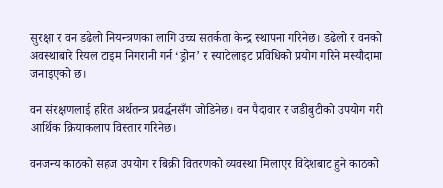सुरक्षा र वन डढेलो नियन्त्रणका लागि उच्च सतर्कता केन्द्र स्थापना गरिनेछ। डढेलो र वनको अवस्थाबारे रियल टाइम निगरानी गर्न ‘ड्रोन’ र स्याटेलाइट प्रविधिको प्रयोग गरिने मस्यौदामा जनाइएको छ।

वन संरक्षणलाई हरित अर्थतन्त्र प्रवर्द्धनसँग जोडिनेछ। वन पैदावार र जडीबुटीको उपयोग गरी आर्थिक क्रियाकलाप विस्तार गरिनेछ।

वनजन्य काठको सहज उपयोग र बिक्री वितरणको व्यवस्था मिलाएर विदेशबाट हुने काठको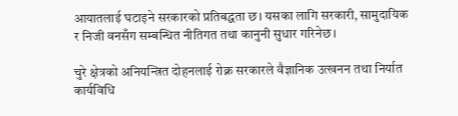आयातलाई घटाइने सरकारको प्रतिबद्धता छ। यसका लागि सरकारी, सामुदायिक र निजी वनसँग सम्बन्धित नीतिगत तथा कानुनी सुधार गरिनेछ।

चुरे क्षेत्रको अनियन्त्रित दोहनलाई रोक्न सरकारले वैज्ञानिक उत्खनन तथा निर्यात कार्यविधि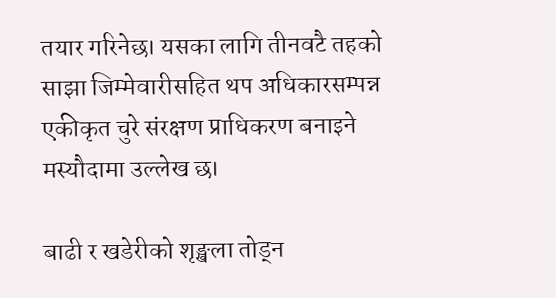तयार गरिनेछ। यसका लागि तीनवटै तहको साझा जिम्मेवारीसहित थप अधिकारसम्पन्न एकीकृत चुरे संरक्षण प्राधिकरण बनाइने मस्यौदामा उल्लेख छ।

बाढी र खडेरीको शृङ्खला तोड्न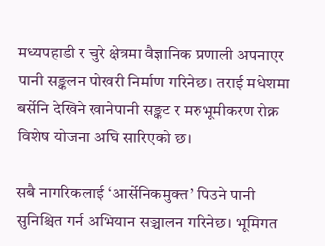मध्यपहाडी र चुरे क्षेत्रमा वैज्ञानिक प्रणाली अपनाएर पानी सङ्कलन पोखरी निर्माण गरिनेछ। तराई मधेशमा बर्सेनि देखिने खानेपानी सङ्कट र मरुभूमीकरण रोक्न विशेष योजना अघि सारिएको छ।

सबै नागरिकलाई ‘आर्सेनिकमुक्त’ पिउने पानी सुनिश्चित गर्न अभियान सञ्चालन गरिनेछ। भूमिगत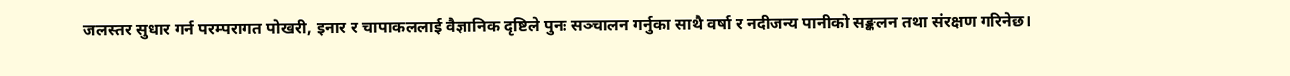जलस्तर सुधार गर्न परम्परागत पोखरी, इनार र चापाकललाई वैज्ञानिक दृष्टिले पुनः सञ्चालन गर्नुका साथै वर्षा र नदीजन्य पानीको सङ्कलन तथा संरक्षण गरिनेछ।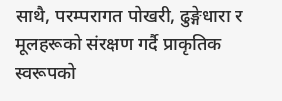साथै, परम्परागत पोखरी, ढुङ्गेधारा र मूलहरूको संरक्षण गर्दै प्राकृतिक स्वरूपको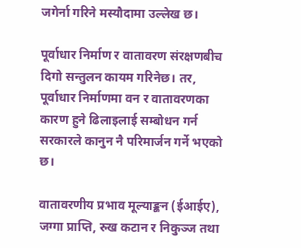जगेर्ना गरिने मस्यौदामा उल्लेख छ।

पूर्वाधार निर्माण र वातावरण संरक्षणबीच दिगो सन्तुलन कायम गरिनेछ। तर, पूर्वाधार निर्माणमा वन र वातावरणका कारण हुने ढिलाइलाई सम्बोधन गर्न सरकारले कानुन नै परिमार्जन गर्ने भएको छ।

वातावरणीय प्रभाव मूल्याङ्कन (ईआईए), जग्गा प्राप्ति, रुख कटान र निकुञ्ज तथा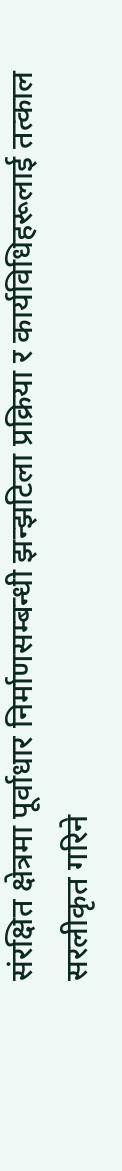संरक्षित क्षेत्रमा पूर्वाधार निर्माणसम्बन्धी झन्झटिला प्रक्रिया र कार्यविधिहरूलाई तत्काल सरलीकृत गरिने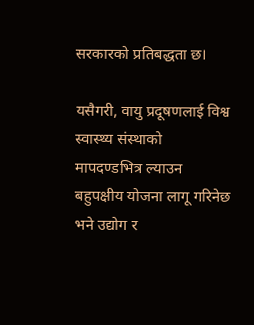सरकारको प्रतिबद्धता छ।

यसैगरी, वायु प्रदूषणलाई विश्व स्वास्थ्य संस्थाको मापदण्डभित्र ल्याउन बहुपक्षीय योजना लागू गरिनेछ भने उद्योग र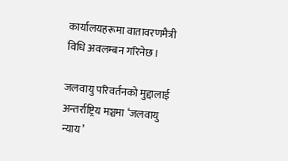कार्यालयहरूमा वातावरणमैत्री विधि अवलम्बन गरिनेछ।

जलवायु परिवर्तनको मुद्दालाई अन्तर्राष्ट्रिय मञ्चमा ‘जलवायु न्याय’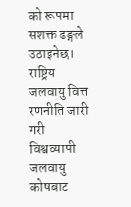को रूपमा सशक्त ढङ्गले उठाइनेछ। राष्ट्रिय जलवायु वित्त रणनीति जारी गरी विश्वव्यापी जलवायु कोषबाट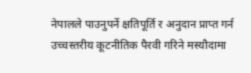नेपालले पाउनुपर्ने क्षतिपूर्ति र अनुदान प्राप्त गर्न उच्चस्तरीय कूटनीतिक पैरवी गरिने मस्यौदामा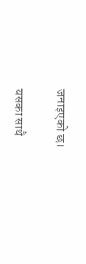जनाइएको छ।

यसका साथै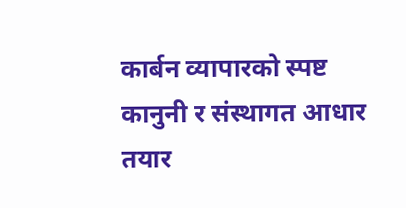कार्बन व्यापारको स्पष्ट कानुनी र संस्थागत आधार तयार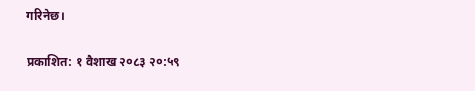गरिनेछ।

प्रकाशित: १ वैशाख २०८३ २०:५९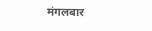मंगलबार